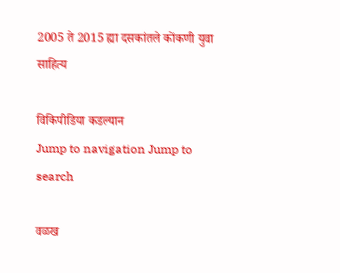2005 ते 2015 ह्या दसकांतले कोंकणी युवा साहित्य

विकिपीडिया कडल्यान
Jump to navigation Jump to search

वळख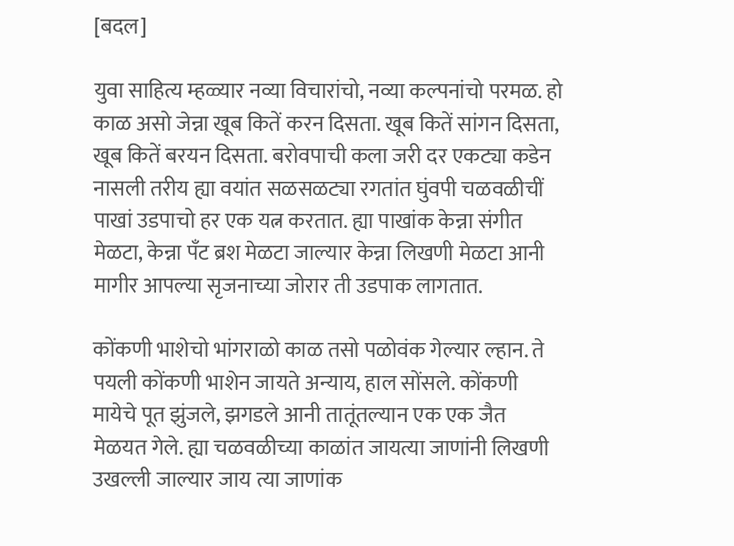[बदल]

युवा साहित्य म्हळ्यार नव्या विचारांचो, नव्या कल्पनांचो परमळ. हो काळ असो जेन्ना खूब कितें करन दिसता. खूब कितें सांगन दिसता, खूब कितें बरयन दिसता. बरोवपाची कला जरी दर एकट्या कडेन नासली तरीय ह्या वयांत सळसळट्या रगतांत घुंवपी चळवळीचीं पाखां उडपाचो हर एक यत्न करतात. ह्या पाखांक केन्ना संगीत मेळटा, केन्ना पँट ब्रश मेळटा जाल्यार केन्ना लिखणी मेळटा आनी मागीर आपल्या सृजनाच्या जोरार ती उडपाक लागतात.

कोंकणी भाशेचो भांगराळो काळ तसो पळोवंक गेल्यार ल्हान. ते पयली कोंकणी भाशेन जायते अन्याय, हाल सोंसले. कोंकणी मायेचे पूत झुंजले, झगडले आनी तातूंतल्यान एक एक जैत मेळयत गेले. ह्या चळवळीच्या काळांत जायत्या जाणांनी लिखणी उखल्ली जाल्यार जाय त्या जाणांक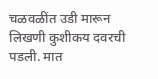चळवळींत उडी मारून लिखणी कुशीकय दवरची पडली. मात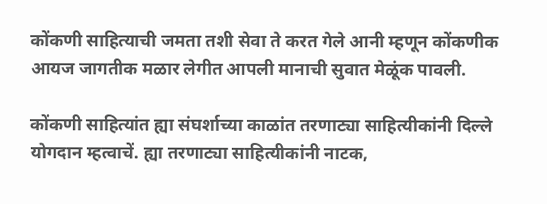कोंकणी साहित्याची जमता तशी सेवा ते करत गेले आनी म्हणून कोंकणीक आयज जागतीक मळार लेगीत आपली मानाची सुवात मेळूंक पावली.

कोंकणी साहित्यांत ह्या संघर्शाच्या काळांत तरणाट्या साहित्यीकांनी दिल्ले योगदान म्हत्वाचें. ह्या तरणाट्या साहित्यीकांनी नाटक,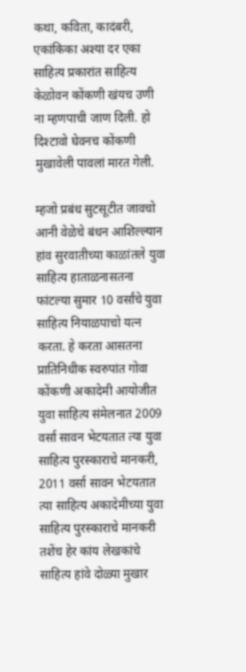कथा, कविता, कादंबरी, एकांकिका अश्या दर एका साहित्य प्रकारांत साहित्य केळोवन कोंकणी खंयच उणी ना म्हणपाची जाण दिली. हो दिश्टावो घेवनच कोंकणी मुखावेली पावलां मारत गेली.

म्हजो प्रबंध सुटसूटीत जावचो आनी वेळेचे बंधन आशिल्ल्यान हांव सुरवातीच्या काळांतले युवा साहित्य हाताळनासतना फांटल्या सुमार 10 वर्सांचे युवा साहित्य नियाळपाचो यत्न करता. हे करता आसतना प्रातिनिधीक स्वरुपांत गोवा कोंकणी अकादेमी आयोजीत युवा साहित्य संमेलनात 2009 वर्सा सावन भेटयतात त्या युवा साहित्य पुरस्काराचे मानकरी, 2011 वर्सा सावन भेटयतात त्या साहित्य अकादेमीच्या युवा साहित्य पुरस्काराचे मानकरी तशेंच हेर कांय लेखकांचे साहित्य हांवे दोळ्या मुखार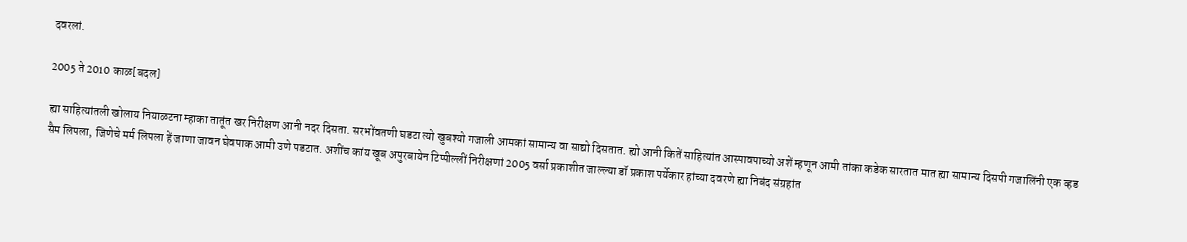दवरलां.

2005 ते 2010 काळ[बदल]

ह्या साहित्यांतली खोलाय नियाळटना म्हाका तातूंत खर निरीक्षण आनी नदर दिसता. सरभोंवतणी घडटा त्यो खुबश्यो गजाली आमकां सामान्य वा साद्यो दिसतात. ह्यो आनी कितें साहित्यांत आस्पावपाच्यो अशें म्हणून आमी तांका कडेक सारतात मात ह्या सामान्य दिसपी गजालिंनी एक व्हड सैम लिपला, जिणेचे मर्म लिपला हें जाणा जावन घेवपाक आमी उणे पडटात. अशींच कांय खूब अपुरबायेन टिप्पील्लीं निरीक्षणां 2005 वर्सा प्रकाशीत जाल्ल्या डॉ प्रकाश पर्येकार हांच्या दवरणे ह्या निबंद संग्रहांत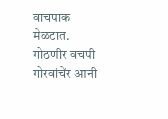वाचपाक मेळटात. गोठणीर वचपी गोरवांचेंर आनी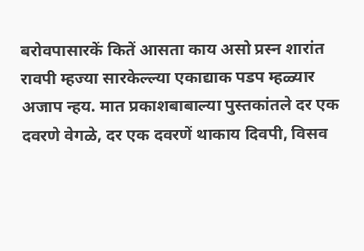बरोवपासारकें कितें आसता काय असो प्रस्न शारांत रावपी म्हज्या सारकेल्ल्या एकाद्याक पडप म्हळ्यार अजाप न्हय. मात प्रकाशबाबाल्या पुस्तकांतले दर एक दवरणे वेगळे, दर एक दवरणें थाकाय दिवपी, विसव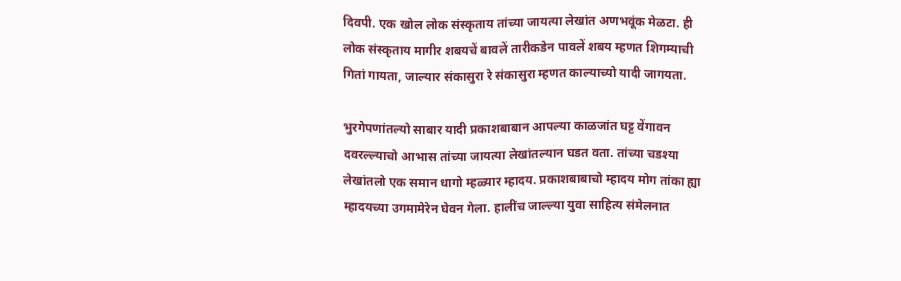दिवपी. एक खोल लोक संस्कृताय तांच्या जायत्या लेखांत अणभवूंक मेळटा. ही लोक संस्कृताय मागीर शबयचें बावलें तारीकडेन पावलें शबय म्हणत शिगम्याची गितां गायता, जाल्यार संकासुरा रे संकासुरा म्हणत काल्याच्यो यादी जागयता.

भुरगेपणांतल्यो साबार यादी प्रकाशबाबान आपल्या काळजांत घट्ट वेंगावन दवरल्ल्याचो आभास तांच्या जायत्या लेखांतल्यान घडत वता. तांच्या चडश्या लेखांतलो एक समान धागो म्हळ्यार म्हादय. प्रकाशबाबाचो म्हादय मोग तांका ह्या म्हादयच्या उगमामेरेन घेवन गेला. हालींच जाल्ल्या युवा साहित्य संमेलनात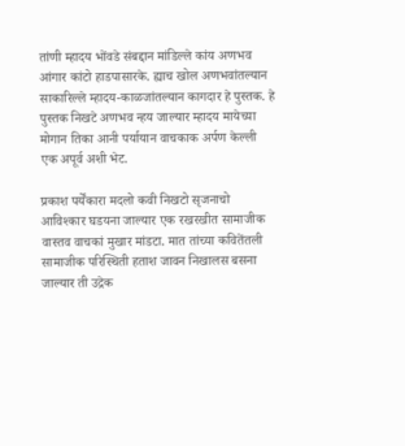तांणी म्हादय भोंवडे संबद्दान मांडिल्ले कांय अणभव आंगार कांटो हाडपासारके. ह्याच खोल अणभवांतल्यान साकारिल्ले म्हादय-काळजांतल्यान कागदार हे पुस्तक. हे पुस्तक निखटे अणभव न्हय जाल्यार म्हादय मायेच्या मोगान तिका आनी पर्यायान वाचकाक अर्पण केल्ली एक अपूर्व अशी भेट.

प्रकाश पर्येंकारा मदलो कवी निखटो सृजनाचो आविश्कार घडयना जाल्यार एक रखरखीत सामाजीक वास्तव वाचकां मुखार मांडटा. मात तांच्या कवितेंतली सामाजीक परिस्थिती हताश जावन निखालस बसना जाल्यार ती उद्रेक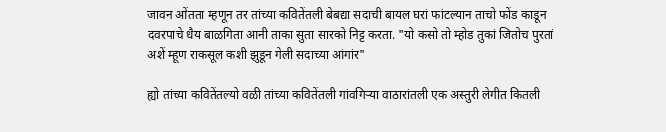जावन ओंतता म्हणून तर तांच्या कवितेंतली बेबद्या सदाची बायल घरां फांटल्यान ताचो फोंड काडून दवरपाचे धैय बाळगिता आनी ताका सुता सारको निट्ट करता. "यो कसो तो म्होड तुकां जितोच पुरतां अशें म्हूण राकसूल कशी झुडून गेली सदाच्या आंगांर"

ह्यो तांच्या कवितेंतल्यो वळी तांच्या कवितेंतली गांवगिऱ्या वाठारांतली एक अस्तुरी लेगीत कितली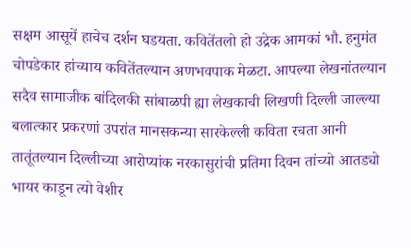सक्षम आसूयें हाचेच दर्शन घडयता. कवितेंतलो हो उद्रेक आमकां भौ. हनुमंत चोपडेकार हांच्याय कवितेंतल्यान अणभवपाक मेळटा. आपल्या लेखनांतल्यान सदैव सामाजीक बांदिलकी सांबाळपी ह्या लेखकाची लिखणी दिल्ली जाल्ल्या बलात्कार प्रकरणां उपरांत मानसकन्या सारकेल्ली कविता रचता आनी तातूंतल्यान दिल्लीच्या आरोप्यांक नरकासुरांची प्रतिमा दिवन तांच्यो आतड्यो भायर काडून त्यो वेशीर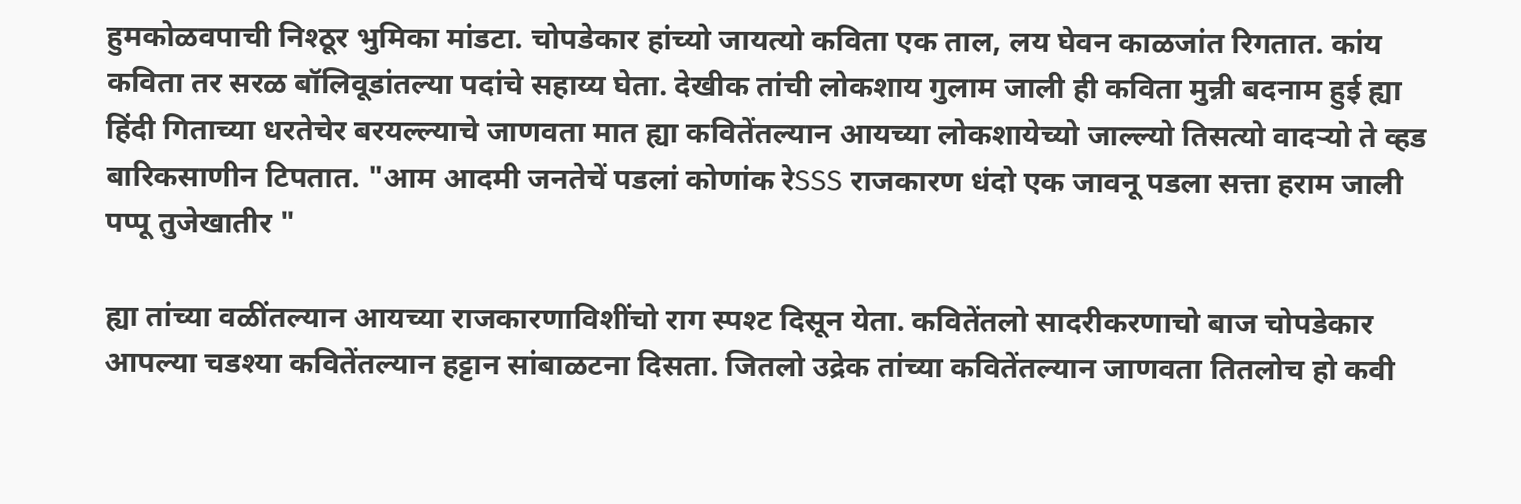हुमकोळवपाची निश्ठूर भुमिका मांडटा. चोपडेकार हांच्यो जायत्यो कविता एक ताल, लय घेवन काळजांत रिगतात. कांय कविता तर सरळ बॉलिवूडांतल्या पदांचे सहाय्य घेता. देखीक तांची लोकशाय गुलाम जाली ही कविता मुन्नी बदनाम हुई ह्या हिंदी गिताच्या धरतेचेर बरयल्ल्याचे जाणवता मात ह्या कवितेंतल्यान आयच्या लोकशायेच्यो जाल्ल्यो तिसत्यो वादऱ्यो ते व्हड बारिकसाणीन टिपतात. "आम आदमी जनतेचें पडलां कोणांक रेSSS राजकारण धंदो एक जावनू पडला सत्ता हराम जाली पप्पू तुजेखातीर "

ह्या तांच्या वळींतल्यान आयच्या राजकारणाविशींचो राग स्पश्ट दिसून येता. कवितेंतलो सादरीकरणाचो बाज चोपडेकार आपल्या चडश्या कवितेंतल्यान हट्टान सांबाळटना दिसता. जितलो उद्रेक तांच्या कवितेंतल्यान जाणवता तितलोच हो कवी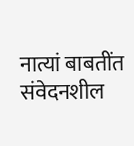नात्यां बाबतींत संवेदनशील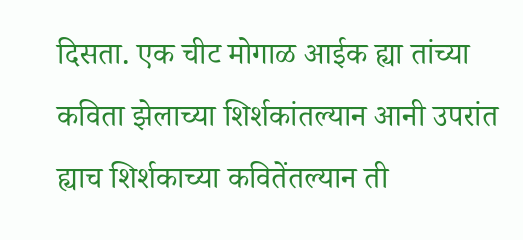दिसता. एक चीट मोगाळ आईक ह्या तांच्या कविता झेलाच्या शिर्शकांतल्यान आनी उपरांत ह्याच शिर्शकाच्या कवितेंतल्यान ती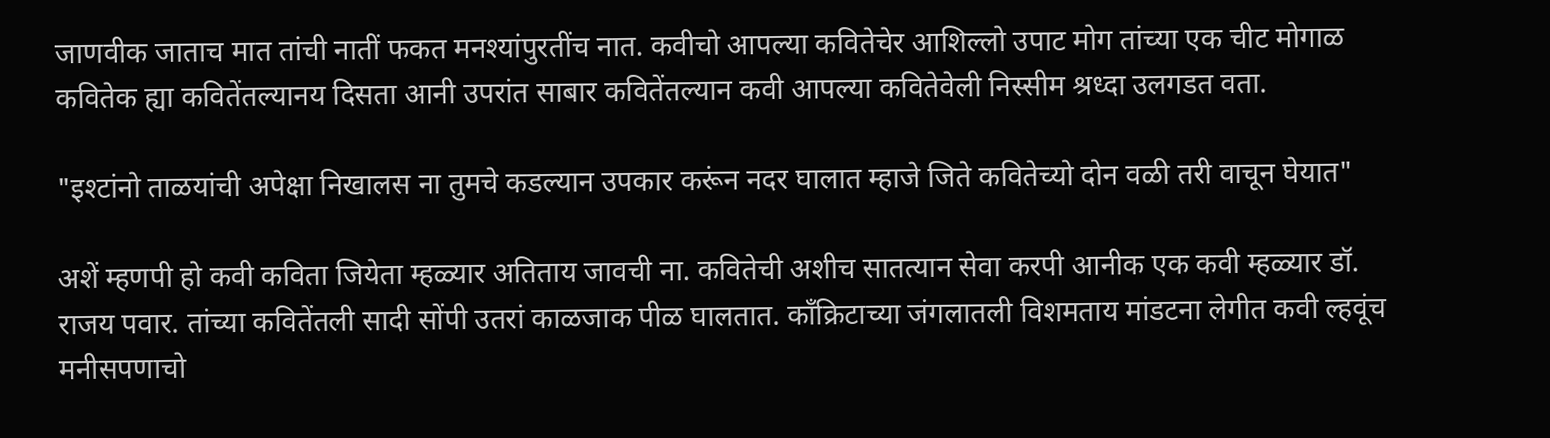जाणवीक जाताच मात तांची नातीं फकत मनश्यांपुरतींच नात. कवीचो आपल्या कवितेचेर आशिल्लो उपाट मोग तांच्या एक चीट मोगाळ कवितेक ह्या कवितेंतल्यानय दिसता आनी उपरांत साबार कवितेंतल्यान कवी आपल्या कवितेवेली निस्सीम श्रध्दा उलगडत वता.

"इश्टांनो ताळयांची अपेक्षा निखालस ना तुमचे कडल्यान उपकार करूंन नदर घालात म्हाजे जिते कवितेच्यो दोन वळी तरी वाचून घेयात"

अशें म्हणपी हो कवी कविता जियेता म्हळ्यार अतिताय जावची ना. कवितेची अशीच सातत्यान सेवा करपी आनीक एक कवी म्हळ्यार डॉ. राजय पवार. तांच्या कवितेंतली सादी सोंपी उतरां काळजाक पीळ घालतात. काँक्रिटाच्या जंगलातली विशमताय मांडटना लेगीत कवी ल्हवूंच मनीसपणाचो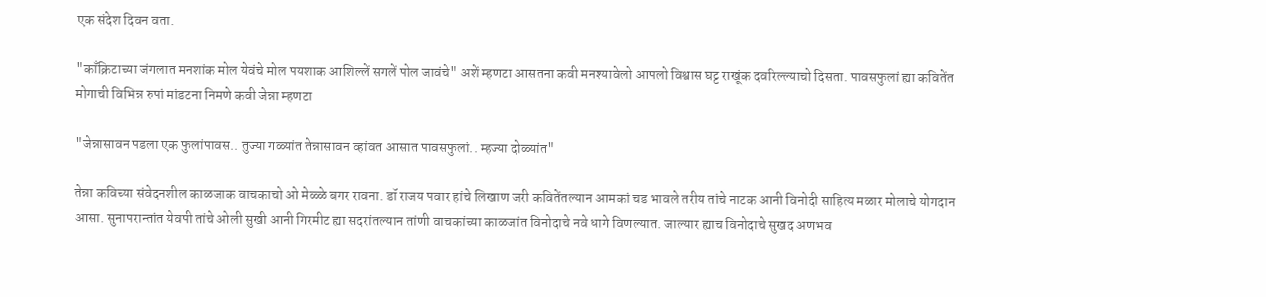एक संदेश दिवन वता.

"काँक्रिटाच्या जंगलात मनशांक मोल येवंचे मोल पयशाक आशिल्लें सगलें पोल जावंचे" अशें म्हणटा आसतना कवी मनश्यावेलो आपलो विश्वास घट्ट राखूंक दवरिल्ल्याचो दिसता. पावसफुलां ह्या कवितेंत मोगाची विभिन्न रुपां मांडटना निमणे कवी जेन्ना म्हणटा

"जेन्नासावन पडला एक फुलांपावस.. तुज्या गळ्यांत तेन्नासावन व्हांवत आसात पावसफुलां.. म्हज्या दोळ्यांत"

तेन्ना कविच्या संवेदनशील काळजाक वाचकाचो ओ मेळ्ळे बगर रावना. डॉ राजय पवार हांचे लिखाण जरी कवितेंतल्यान आमकां चड भावले तरीय तांचे नाटक आनी विनोदी साहित्य मळार मोलाचे योगदान आसा. सुनापरान्तांत येवपी तांचे ओली सुखी आनी गिरमीट ह्या सदरांतल्यान तांणी वाचकांच्या काळजांत विनोदाचे नवे धागे विणल्यात. जाल्यार ह्याच विनोदाचे सुखद अणभव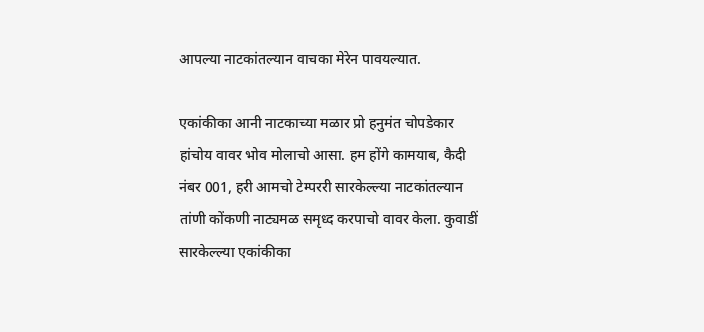आपल्या नाटकांतल्यान वाचका मेरेन पावयल्यात.

एकांकीका आनी नाटकाच्या मळार प्रो हनुमंत चोपडेकार हांचोय वावर भोव मोलाचो आसा. हम होंगे कामयाब, कैदी नंबर 001, हरी आमचो टेम्पररी सारकेल्ल्या नाटकांतल्यान तांणी कोंकणी नाट्यमळ समृध्द करपाचो वावर केला. कुवाडीं सारकेल्ल्या एकांकीका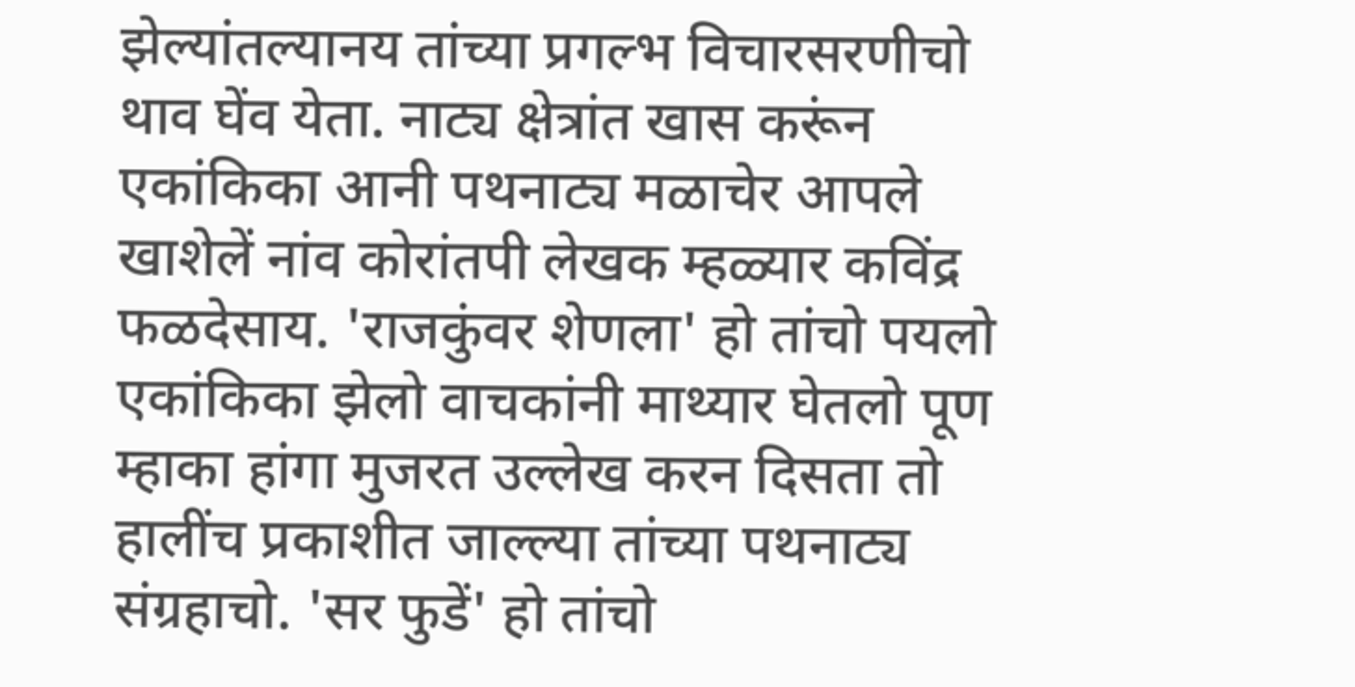झेल्यांतल्यानय तांच्या प्रगल्भ विचारसरणीचो थाव घेंव येता. नाट्य क्षेत्रांत खास करूंन एकांकिका आनी पथनाट्य मळाचेर आपले खाशेलें नांव कोरांतपी लेखक म्हळ्यार कविंद्र फळदेसाय. 'राजकुंवर शेणला' हो तांचो पयलो एकांकिका झेलो वाचकांनी माथ्यार घेतलो पूण म्हाका हांगा मुजरत उल्लेख करन दिसता तो हालींच प्रकाशीत जाल्ल्या तांच्या पथनाट्य संग्रहाचो. 'सर फुडें' हो तांचो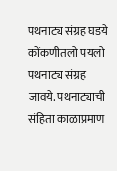पथनाट्य संग्रह घडये कोंकणीतलो पयलो पथनाट्य संग्रह जावये. पथनाट्याची संहिता काळाप्रमाण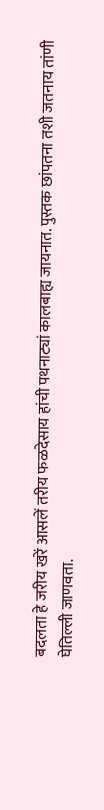बदलता हे जरीय खरें आसलें तरीय फळदेसाय हांची पथनाट्यां कालबाह्य जायनात. पुस्तक छांपतना तशी जतनाय तांणी घेतिल्ली जाणवता.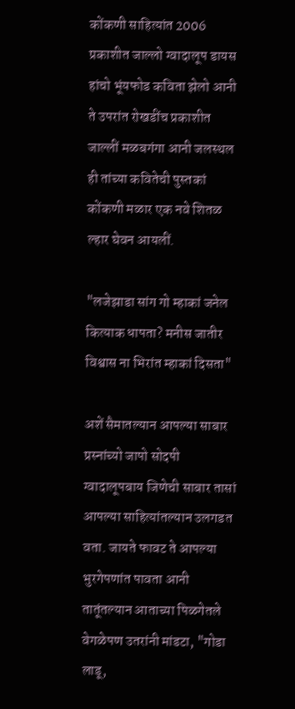कोंकणी साहित्यांत 2006 प्रकाशीत जाल्लो ग्वादालूप डायस हांचो भूंयफोड कविता झेलो आनी ते उपरांत रोखडींच प्रकाशीत जाल्लीं मळबगंगा आनी जलस्थल ही तांच्या कवितेची पुस्तकां कोंकणी मळार एक नवे शितळ ल्हार घेवन आयलीं.

"लजेझाडा सांग गो म्हाकां जनेल कित्याक धापता? मनीस जातीर विश्वास ना भिरांत म्हाकां दिसता"

अशें सैमातल्यान आपल्या साबार प्रस्नांच्यो जापो सोदपी ग्वादालूपबाय जिणेची साबार तासां आपल्या साहित्यांतल्यान उलगडत वता. जायते फावट ते आपल्या भुरगेपणांत पावता आनी तातूंतल्यान आताच्या पिळगेतले वेगळेपण उतरांनी मांडटा, "गोडा लाडू,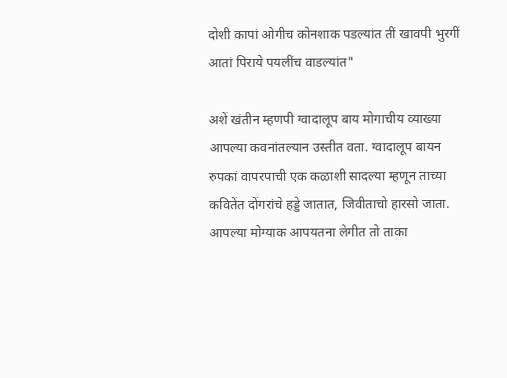दोशी कापां ओगीच कोनशाक पडल्यांत तीं खावपी भुरगीं आतां पिराये पयलींच वाडल्यांत"

अशें खंतीन म्हणपी ग्वादालूप बाय मोगाचीय व्याख्या आपल्या कवनांतल्यान उस्तीत वता. ग्वादालूप बायन रुपकां वापरपाची एक कळाशी सादल्या म्हणून ताच्या कवितेंत दोंगरांचे हड्डे जातात, जिवीताचो हारसो जाता. आपल्या मोग्याक आपयतना लेगीत तो ताका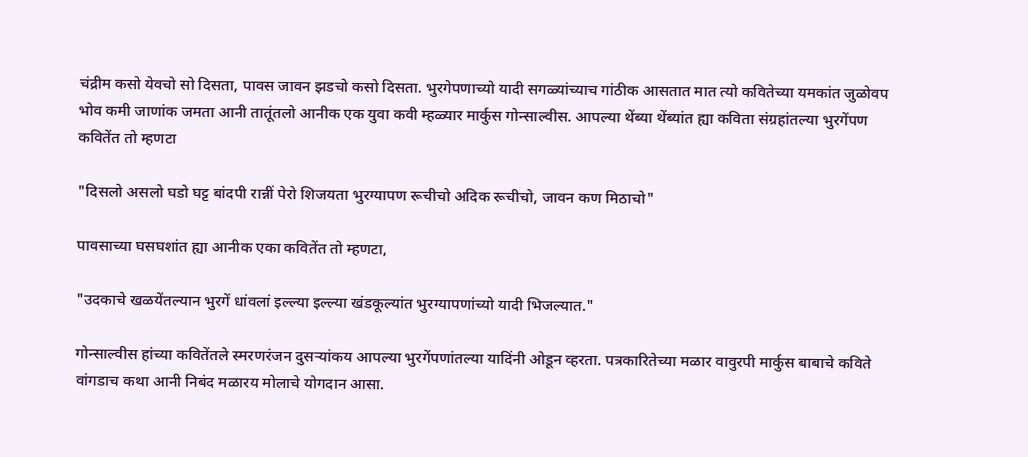चंद्रीम कसो येवचो सो दिसता, पावस जावन झडचो कसो दिसता. भुरगेपणाच्यो यादी सगळ्यांच्याच गांठीक आसतात मात त्यो कवितेच्या यमकांत जुळोवप भोव कमी जाणांक जमता आनी तातूंतलो आनीक एक युवा कवी म्हळ्यार मार्कुस गोन्साल्वीस. आपल्या थेंब्या थेंब्यांत ह्या कविता संग्रहांतल्या भुरगेंपण कवितेंत तो म्हणटा

"दिसलो असलो घडो घट्ट बांदपी रान्नीं पेरो शिजयता भुरग्यापण रूचीचो अदिक रूचीचो, जावन कण मिठाचो"

पावसाच्या घसघशांत ह्या आनीक एका कवितेंत तो म्हणटा,

"उदकाचे खळयेंतल्यान भुरगें धांवलां इल्ल्या इल्ल्या खंडकूल्यांत भुरग्यापणांच्यो यादी भिजल्यात."

गोन्साल्वीस हांच्या कवितेंतले स्मरणरंजन दुसऱ्यांकय आपल्या भुरगेंपणांतल्या यादिंनी ओडून व्हरता. पत्रकारितेच्या मळार वावुरपी मार्कुस बाबाचे कविते वांगडाच कथा आनी निबंद मळारय मोलाचे योगदान आसा.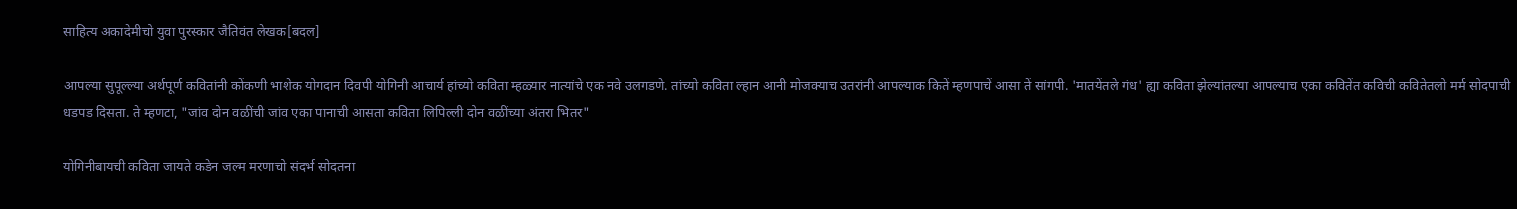साहित्य अकादेमीचो युवा पुरस्कार जैतिवंत लेखक[बदल]

आपल्या सुपूल्ल्या अर्थपूर्ण कवितांनी कोंकणी भाशेक योगदान दिवपी योगिनी आचार्य हांच्यो कविता म्हळ्यार नात्यांचे एक नवे उलगडणे. तांच्यो कविता ल्हान आनी मोजक्याच उतरांनी आपल्याक कितें म्हणपाचें आसा तें सांगपी. 'मातयेंतले गंध' ह्या कविता झेल्यांतल्या आपल्याच एका कवितेंत कविची कवितेतलो मर्म सोदपाची धडपड दिसता. ते म्हणटा, "जांव दोन वळींची जांव एका पानाची आसता कविता लिपिल्ली दोन वळींच्या अंतरा भितर"

योगिनीबायची कविता जायते कडेन जल्म मरणाचो संदर्भ सोदतना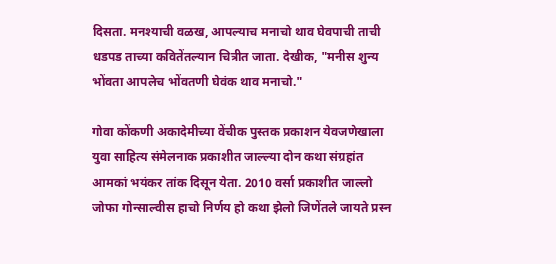दिसता. मनश्याची वळख, आपल्याच मनाचो थाव घेवपाची ताची धडपड ताच्या कवितेंतल्यान चित्रीत जाता. देखीक, "मनीस शुन्य भोंवता आपलेच भोंवतणी घेवंक थाव मनाचो."

गोवा कोंकणी अकादेमीच्या वेंचीक पुस्तक प्रकाशन येवजणेखाला युवा साहित्य संमेलनाक प्रकाशीत जाल्ल्या दोन कथा संग्रहांत आमकां भयंकर तांक दिसून येता. 2010 वर्सा प्रकाशीत जाल्लो जोफा गोन्साल्वीस हाचो निर्णय हो कथा झेलो जिणेंतले जायते प्रस्न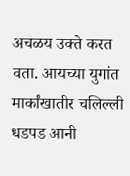अचळय उक्ते करत वता. आयच्या युगांत मार्कांखातीर चलिल्ली धडपड आनी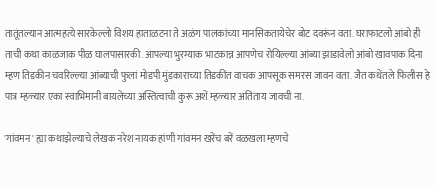तातूंतल्यान आत्महत्ये सारकेल्लो विशय हाताळटना ते अळंग पालकांच्या मानसिकतायेचेर बोट दवरूंन वता. घराफाटलो आंबो ही ताची कथा काळजाक पीळ घालपासारकी. आपल्या भुरग्याक भाटकान्न आपणेच रोयिल्ल्या आंब्या झाडावेलो आंबो खावपाक दिना म्हण तिडकीन चवरिल्ल्या आंब्याची फुलां मोडपी मुंडकाराच्या तिडकींत वाचक आपसूक समरस जावन वता. जैत कथेंतले फिलीस हे पात्र म्हळ्यार एका स्वाभिमानी बायलेच्या अस्तित्वाची कुरू अशें म्हळ्यार अतिताय जावची ना.

'गांवमन' ह्या कथाझेल्याचे लेखक नरेश नायक हांणी गांवमन खरेंच बरें वळखला म्हणचे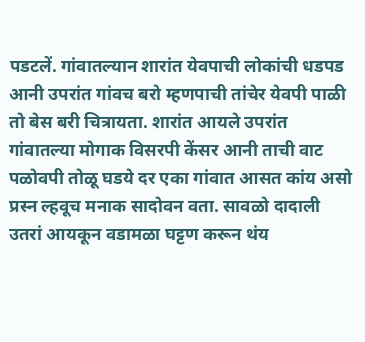पडटलें. गांवातल्यान शारांत येवपाची लोकांची धडपड आनी उपरांत गांवच बरो म्हणपाची तांचेर येवपी पाळी तो बेस बरी चित्रायता. शारांत आयले उपरांत गांवातल्या मोगाक विसरपी केंसर आनी ताची वाट पळोवपी तोळू घडये दर एका गांवात आसत कांय असो प्रस्न ल्हवूच मनाक सादोवन वता. सावळो दादाली उतरां आयकून वडामळा घट्टण करून थंय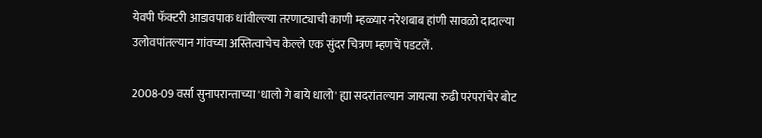येवपी फॅक्टरी आडावपाक धांवील्ल्या तरणाट्याची काणी म्हळ्यार नरेशबाब हांणी सावळो दादाल्या उलोवपांतल्यान गांवच्या अस्तित्वाचेच केल्ले एक सुंदर चित्रण म्हणचें पडटलें.

2008-09 वर्सा सुनापरान्ताच्या 'धालो गे बाये धालो' ह्या सदरांतल्यान जायत्या रुढी परंपरांचेर बोट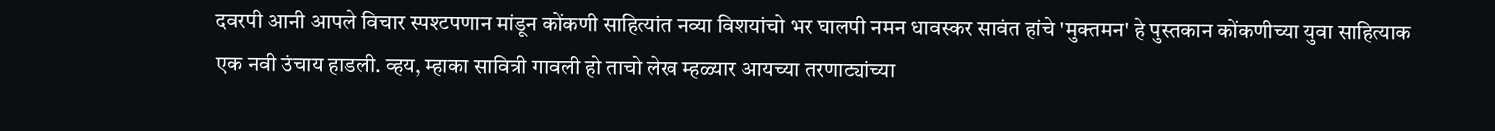दवरपी आनी आपले विचार स्पश्टपणान मांडून कोंकणी साहित्यांत नव्या विशयांचो भर घालपी नमन धावस्कर सावंत हांचे 'मुक्तमन' हे पुस्तकान कोंकणीच्या युवा साहित्याक एक नवी उंचाय हाडली. व्हय, म्हाका सावित्री गावली हो ताचो लेख म्हळ्यार आयच्या तरणाट्यांच्या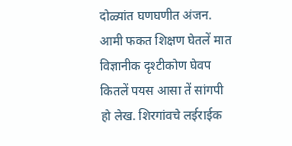दोळ्यांत घणघणीत अंजन. आमी फकत शिक्षण घेतलें मात विज्ञानीक दृश्टीकोण घेवप कितलें पयस आसा तें सांगपी हो लेख. शिरगांवचे लईराईक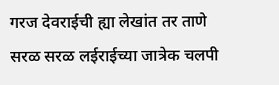गरज देवराईची ह्या लेखांत तर ताणे सरळ सरळ लईराईच्या जात्रेक चलपी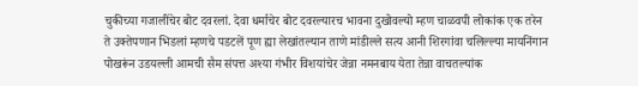चुकीच्या गजालींचेर बोट दवरलां. देवा धर्माचेर बोट दवरल्यारच भावना दुखोवल्यो म्हण चाळवपी लोकांक एक तरेन ते उक्तेपणान भिडलां म्हणचे पडटलें पूण ह्या लेखांतल्यान ताणे मांडील्ले सत्य आनी शिरगांवा चलिल्ल्या मायनिंगान पोखरूंन उडयल्ली आमची सैम संपत्त अश्या गंभीर विशयांचेर जेन्ना नमनबाय येता तेन्ना वाचतल्यांक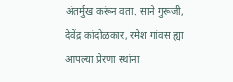अंतर्मुख करूंन वता. साने गुरूजी, देवेंद्र कांदोळकार, रमेश गांवस ह्या आपल्या प्रेरणा स्थांना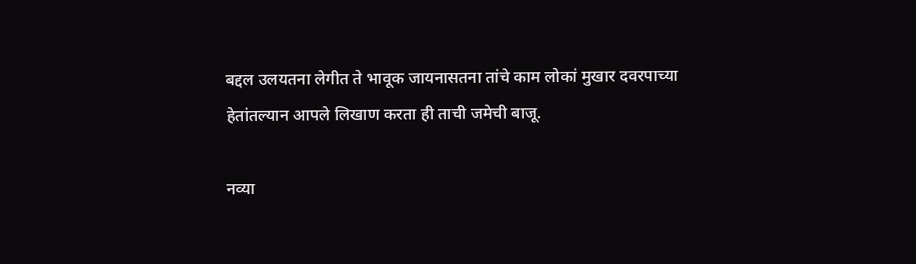बद्दल उलयतना लेगीत ते भावूक जायनासतना तांचे काम लोकां मुखार दवरपाच्या हेतांतल्यान आपले लिखाण करता ही ताची जमेची बाजू.

नव्या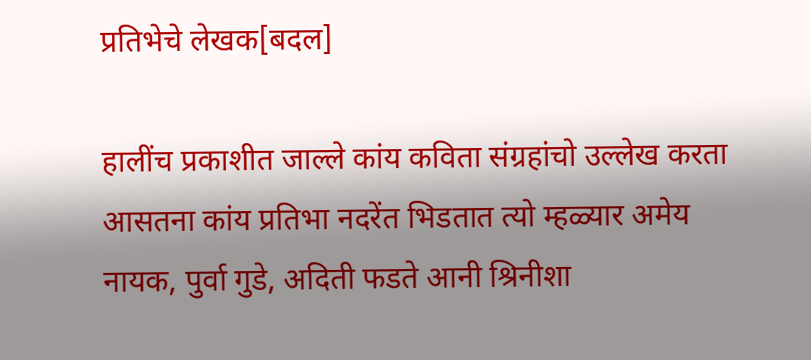प्रतिभेचे लेखक[बदल]

हालींच प्रकाशीत जाल्ले कांय कविता संग्रहांचो उल्लेख करता आसतना कांय प्रतिभा नदरेंत भिडतात त्यो म्हळ्यार अमेय नायक, पुर्वा गुडे, अदिती फडते आनी श्रिनीशा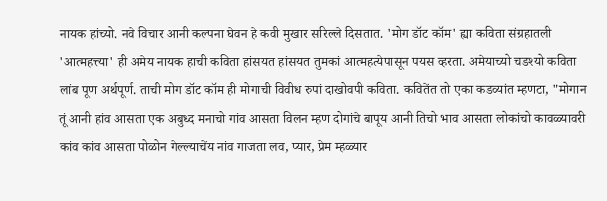नायक हांच्यो. नवे विचार आनी कल्पना घेवन हे कवी मुखार सरिल्ले दिसतात. 'मोग डॉट कॉम' ह्या कविता संग्रहातली 'आत्महत्त्या' ही अमेय नायक हाची कविता हांसयत हांसयत तुमकां आत्महत्येपासून पयस व्हरता. अमेयाच्यो चडश्यो कविता लांब पूण अर्थपूर्ण. ताची मोग डॉट कॉम ही मोगाची विवीध रुपां दाखोवपी कविता. कवितेंत तो एका कडव्यांत म्हणटा, "मोगान तूं आनी हांव आसता एक अबुध्द मनाचो गांव आसता विलन म्हण दोगांचे बापूय आनी तिचो भाव आसता लोकांचो कावळ्यावरी कांव कांव आसता पोळोन गेल्ल्याचेंय नांव गाजता लव, प्यार, प्रेम म्हळ्यार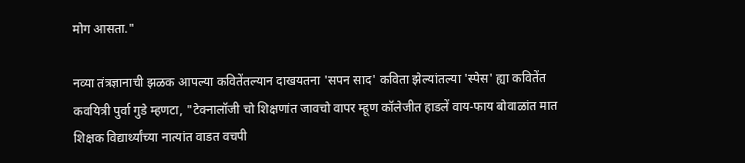मोग आसता."

नव्या तंत्रज्ञानाची झळक आपल्या कवितेंतल्यान दाखयतना 'सपन साद' कविता झेल्यांतल्या 'स्पेस' ह्या कवितेंत कवयित्री पुर्वा गुडे म्हणटा, "टेक्नालॉजी चो शिक्षणांत जावचो वापर म्हूण कॉलेजीत हाडलें वाय-फाय बोवाळांत मात शिक्षक विद्यार्थ्यांच्या नात्यांत वाडत वचपी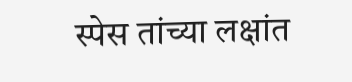स्पेस तांच्या लक्षांत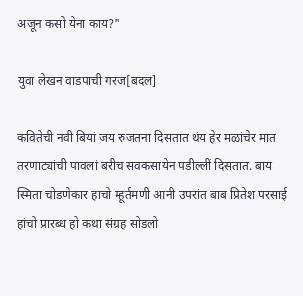अजून कसो येना काय?"

युवा लेखन वाडपाची गरज[बदल]

कवितेची नवी बियां जय रुजतना दिसतात थंय हेर मळांचेर मात तरणाट्यांची पावलां बरीच सवकसायेन पडील्लीं दिसतात. बाय स्मिता चोडणेकार हाचो म्हूर्तमणी आनी उपरांत बाब प्रितेश परसाई हांचो प्रारब्ध हो कथा संग्रह सोडलो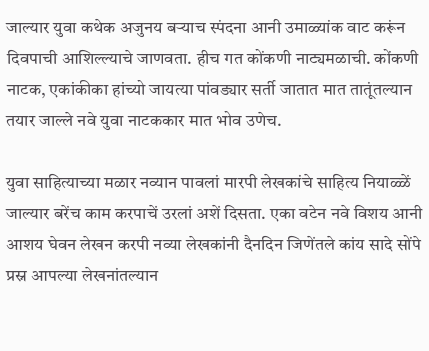जाल्यार युवा कथेक अजुनय बऱ्याच स्पंदना आनी उमाळ्यांक वाट करूंन दिवपाची आशिल्ल्याचे जाणवता. हीच गत कोंकणी नाट्यमळाची. कोंकणी नाटक, एकांकीका हांच्यो जायत्या पांवड्यार सर्ती जातात मात तातूंतल्यान तयार जाल्ले नवे युवा नाटककार मात भोव उणेच.

युवा साहित्याच्या मळार नव्यान पावलां मारपी लेखकांचे साहित्य नियाळ्ळें जाल्यार बरेंच काम करपाचें उरलां अशें दिसता. एका वटेन नवे विशय आनी आशय घेवन लेखन करपी नव्या लेखकांनी दैनदिन जिणेंतले कांय सादे सोंपे प्रस्न आपल्या लेखनांतल्यान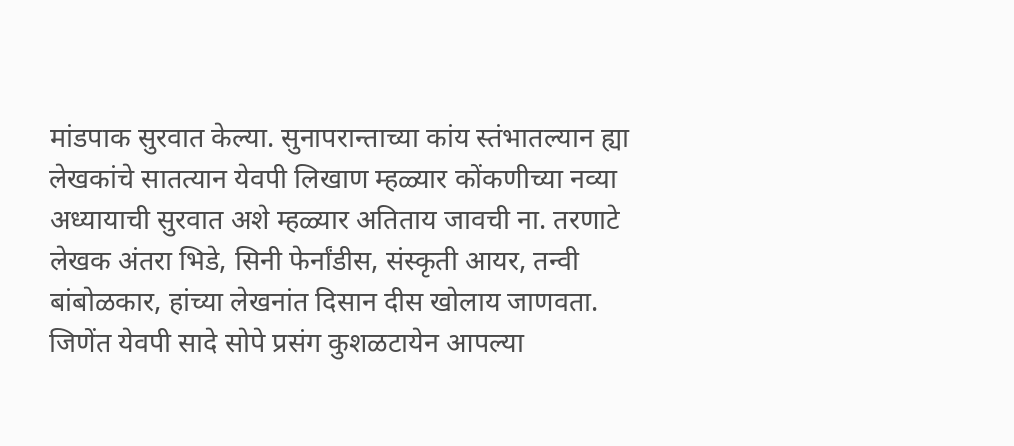मांडपाक सुरवात केल्या. सुनापरान्ताच्या कांय स्तंभातल्यान ह्या लेखकांचे सातत्यान येवपी लिखाण म्हळ्यार कोंकणीच्या नव्या अध्यायाची सुरवात अशे म्हळ्यार अतिताय जावची ना. तरणाटे लेखक अंतरा भिडे, सिनी फेर्नांडीस, संस्कृती आयर, तन्वी बांबोळकार, हांच्या लेखनांत दिसान दीस खोलाय जाणवता. जिणेंत येवपी सादे सोपे प्रसंग कुशळटायेन आपल्या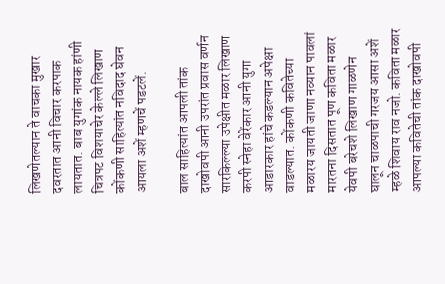लिखणेतल्यान ते वाचका मुखार दवरतात आनी विचार करपाक लायतात. बाब युगांक नायक हांणी चित्रपट विशयाचेर केल्ले लिखाण कोंकणी साहित्यांत नविदाद घेवन आयला अशें म्हणचें पडटलें.

बाल साहित्यांत आपली तांक दाखोवपी आनी उपरांत प्रवास वर्णन सारकिल्ल्या उपेक्षीत मळार लिखाण करपी स्नेहा वेरेंकार आनी युगा आडारकार हांचे कडल्यान अपेक्षा वाडल्यात. कोंकणी कवितेच्या मळारय जायती जाणा नव्यान पावलां मारतना दिसतात पूण कविता मळार येवपी बरेचशे लिखाण गाळणेन घालून चाळपाची गरजय आसा अशें म्हळे शिवाय राव नजो. कविता मळार आपल्या कवितेची तांक दाखोवपी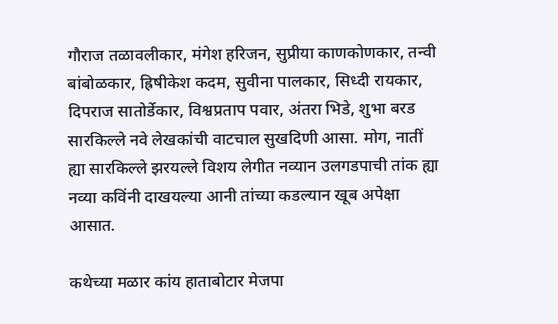गौराज तळावलीकार, मंगेश हरिजन, सुप्रीया काणकोणकार, तन्वी बांबोळकार, ह्रिषीकेश कदम, सुवीना पालकार, सिध्दी रायकार, दिपराज सातोर्डेकार, विश्वप्रताप पवार, अंतरा भिडे, शुभा बरड सारकिल्ले नवे लेखकांची वाटचाल सुखदिणी आसा. मोग, नातीं ह्या सारकिल्ले झरयल्ले विशय लेगीत नव्यान उलगडपाची तांक ह्या नव्या कविंनी दाखयल्या आनी तांच्या कडल्यान खूब अपेक्षा आसात.

कथेच्या मळार कांय हाताबोटार मेजपा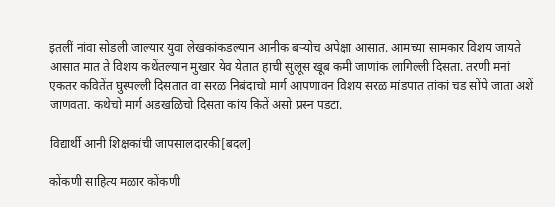इतलीं नांवा सोडली जाल्यार युवा लेखकांकडल्यान आनीक बऱ्योच अपेक्षा आसात. आमच्या सामकार विशय जायते आसात मात ते विशय कथेंतल्यान मुखार येव येतात हाची सुलूस खूब कमी जाणांक लागिल्ली दिसता. तरणी मनां एकतर कवितेंत घुस्पल्ली दिसतात वा सरळ निबंदाचो मार्ग आपणावन विशय सरळ मांडपात तांकां चड सोंपे जाता अशें जाणवता. कथेचो मार्ग अडखळिचो दिसता कांय कितें असो प्रस्न पडटा.

विद्यार्थी आनी शिक्षकांची जापसालदारकी[बदल]

कोंकणी साहित्य मळार कोंकणी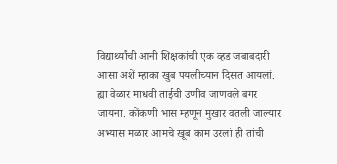विद्यार्थ्यांची आनी शिक्षकांची एक व्हड जबाबदारी आसा अशें म्हाका खुब पयलीच्यान दिसत आयलां. ह्या वेळार माधवी ताईची उणीव जाणवले बगर जायना. कोंकणी भास म्हणून मुखार वतली जाल्यार अभ्यास मळार आमचे खूब काम उरलां ही तांची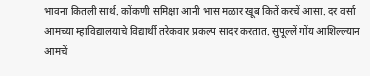भावना कितली सार्थ. कोंकणी समिक्षा आनी भास मळार खूब कितें करचें आसा. दर वर्सा आमच्या म्हाविद्यालयाचे विद्यार्थी तरेकवार प्रकल्प सादर करतात. सुपूल्लें गोंय आशिल्ल्यान आमचें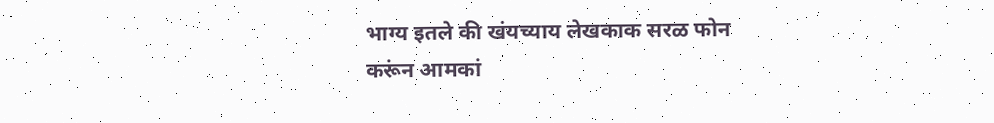भाग्य इतले की खंयच्याय लेखकाक सरळ फोन करूंन आमकां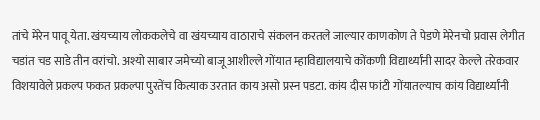तांचे मेरेन पावू येता. खंयच्याय लोककलेचे वा खंयच्याय वाठाराचे संकलन करतले जाल्यार काणकोण ते पेडणे मेरेनचो प्रवास लेगीत चडांत चड साडे तीन वरांचो. अश्यो साबार जमेच्यो बाजू आशील्ले गोंयात म्हाविद्यालयाचे कोंकणी विद्यार्थ्यांनी सादर केल्ले तरेकवार विशयावेले प्रकल्प फकत प्रकल्पा पुरतेंच कित्याक उरतात काय असो प्रस्न पडटा. कांय दीस फांटी गोंयातल्याच कांय विद्यार्थ्यांनी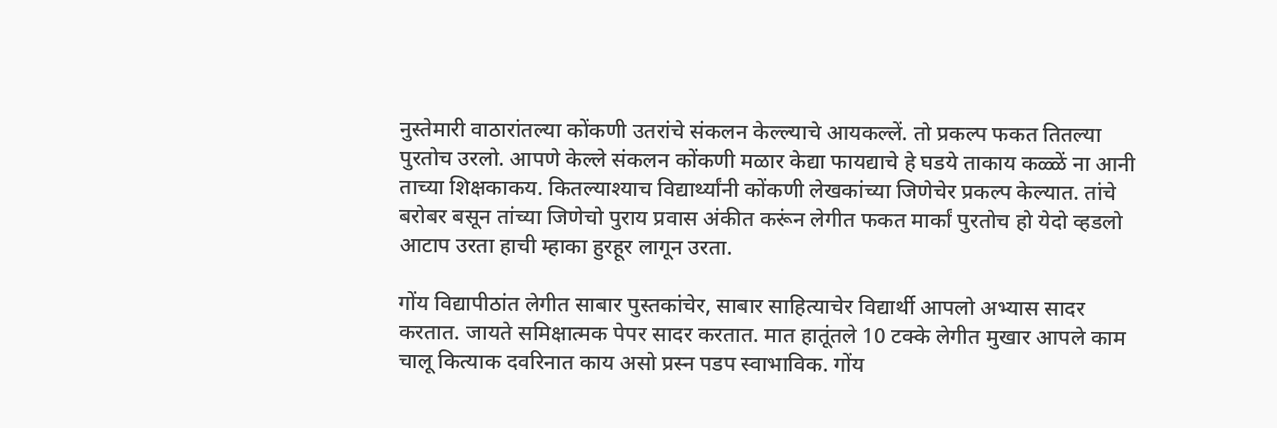नुस्तेमारी वाठारांतल्या कोंकणी उतरांचे संकलन केल्ल्याचे आयकल्लें. तो प्रकल्प फकत तितल्या पुरतोच उरलो. आपणे केल्ले संकलन कोंकणी मळार केद्या फायद्याचे हे घडये ताकाय कळ्ळें ना आनी ताच्या शिक्षकाकय. कितल्याश्याच विद्यार्थ्यांनी कोंकणी लेखकांच्या जिणेचेर प्रकल्प केल्यात. तांचे बरोबर बसून तांच्या जिणेचो पुराय प्रवास अंकीत करूंन लेगीत फकत मार्कां पुरतोच हो येदो व्हडलो आटाप उरता हाची म्हाका हुरहूर लागून उरता.

गोंय विद्यापीठांत लेगीत साबार पुस्तकांचेर, साबार साहित्याचेर विद्यार्थी आपलो अभ्यास सादर करतात. जायते समिक्षात्मक पेपर सादर करतात. मात हातूंतले 10 टक्के लेगीत मुखार आपले काम चालू कित्याक दवरिनात काय असो प्रस्न पडप स्वाभाविक. गोंय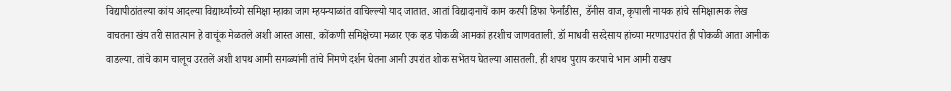विद्यापीठांतल्या कांय आदल्या विद्यार्थ्यांच्यो समिक्षा म्हाका जाग म्हयन्याळांत वाचिल्ल्यो याद जातात. आतां विद्यादानाचें काम करपी डिफा फेर्नांडीस, डॅनीस वाज, कृपाली नायक हांचे समिक्षात्मक लेख वाचतना खंय तरी सातत्यान हे वाचूंक मेळतले अशी आस्त आसा. कोंकणी समिक्षेच्या मळार एक व्हड पोकळी आमकां हरशीच जाणवताली. डॉ माधवी सरदेसाय हांच्या मरणाउपरांत ही पोकळी आता आनीक वाडल्या. तांचे काम चालूच उरतलें अशी शपथ आमी सगळ्यांनी तांचे निमणे दर्शन घेतना आनी उपरांत शोक सभेंतय घेतल्या आसतली. ही शपथ पुराय करपाचे भान आमी राखप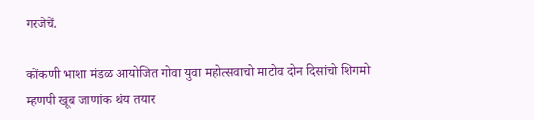गरजेचें.

कोंकणी भाशा मंडळ आयोजित गोवा युवा महोत्सवाचो माटोव दोन दिसांचो शिगमो म्हणपी खूब जाणांक थंय तयार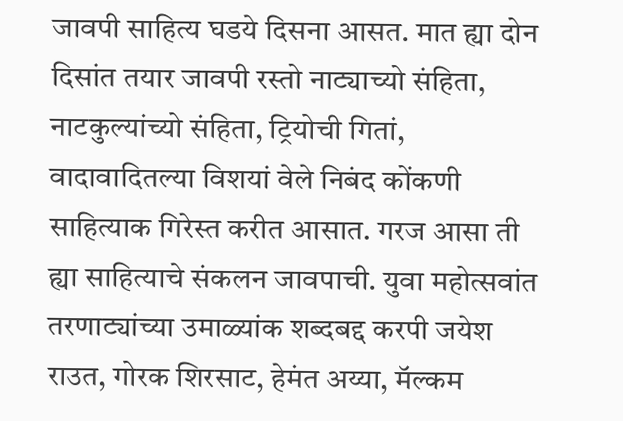जावपी साहित्य घडये दिसना आसत. मात ह्या दोन दिसांत तयार जावपी रस्तो नाट्याच्यो संहिता, नाटकुल्यांच्यो संहिता, ट्रियोची गितां, वादावादितल्या विशयां वेले निबंद कोंकणी साहित्याक गिरेस्त करीत आसात. गरज आसा ती ह्या साहित्याचे संकलन जावपाची. युवा महोत्सवांत तरणाट्यांच्या उमाळ्यांक शब्दबद्द करपी जयेश राउत, गोरक शिरसाट, हेमंत अय्या, मॅल्कम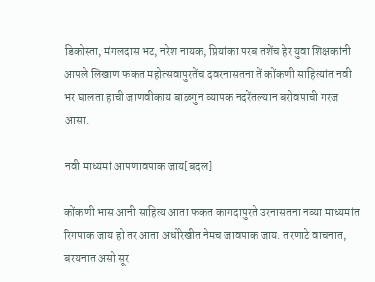डिकोस्ता, मंगलदास भट, नरेश नायक, प्रियांका परब तशेंच हेर युवा शिक्षकांनी आपले लिखाण फकत महोत्सवापुरतेंच दवरनासतना तें कोंकणी साहित्यांत नवी भर घालता हाची जाणवीकाय बाळगुन व्यापक नदरेंतल्यान बरोवपाची गरज आसा.

नवी माध्यमां आपणावपाक जाय[बदल]

कोंकणी भास आनी साहित्य आता फकत कागदापुरते उरनासतना नव्या माध्यमांत रिगपाक जाय हो तर आता अधोरेखीत नेमच जावपाक जाय. तरणाटे वाचनात, बरयनात असो सूर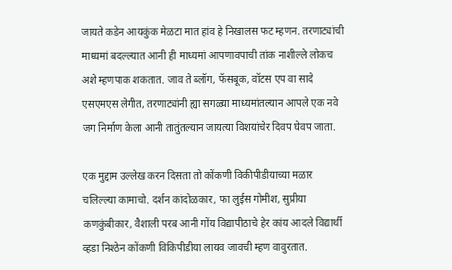जायते कडेन आयकुंक मेळटा मात हांव हे निखालस फट म्हणन. तरणाट्यांची माध्यमां बदल्ल्यात आनी ही माध्यमां आपणावपाची तांक नाशील्ले लोकच अशे म्हणपाक शकतात. जाव ते ब्लॉग, फॅसबूक, वॉटस एप वा सादे एसएमएस लेगीत, तरणाट्यांनी ह्या सगळ्या माध्यमांतल्यान आपले एक नवे जग निर्माण केला आनी तातुंतल्यान जायत्या विशयांचेर दिवप घेवप जाता.

एक मुद्दाम उल्लेख करन दिसता तो कोंकणी विकीपीडीयाच्या मळार चलिल्ल्या कामाचो. दर्शन कांदोळकार, फा लुईस गोमीश, सुप्रीया कणकुंबीकार, वैशाली परब आनी गोंय विद्यापीठाचे हेर कांय आदले विद्यार्थी व्हडा निश्ठेन कोंकणी विकिपीडीया लायव जावची म्हण वावुरतात.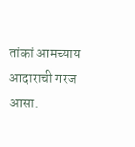तांकां आमच्याय आदाराची गरज आसा.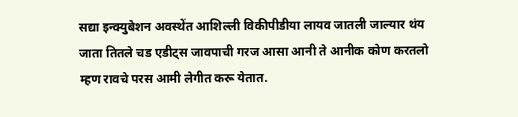सद्या इन्क्युबेशन अवस्थेंत आशिल्ली विकीपीडीया लायव जातली जाल्यार थंय जाता तितले चड एडीट्स जावपाची गरज आसा आनी ते आनीक कोण करतलो म्हण रावचे परस आमी लेगीत करू येतात.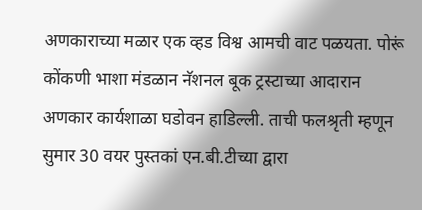अणकाराच्या मळार एक व्हड विश्व आमची वाट पळयता. पोरूं कोंकणी भाशा मंडळान नॅशनल बूक ट्रस्टाच्या आदारान अणकार कार्यशाळा घडोवन हाडिल्ली. ताची फलश्रृती म्हणून सुमार 30 वयर पुस्तकां एन.बी.टीच्या द्वारा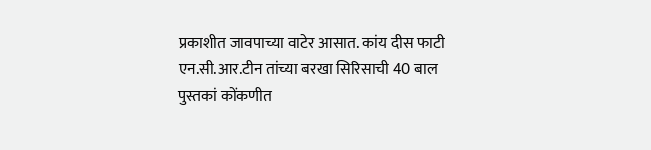प्रकाशीत जावपाच्या वाटेर आसात. कांय दीस फाटी एन.सी.आर.टीन तांच्या बरखा सिरिसाची 40 बाल पुस्तकां कोंकणीत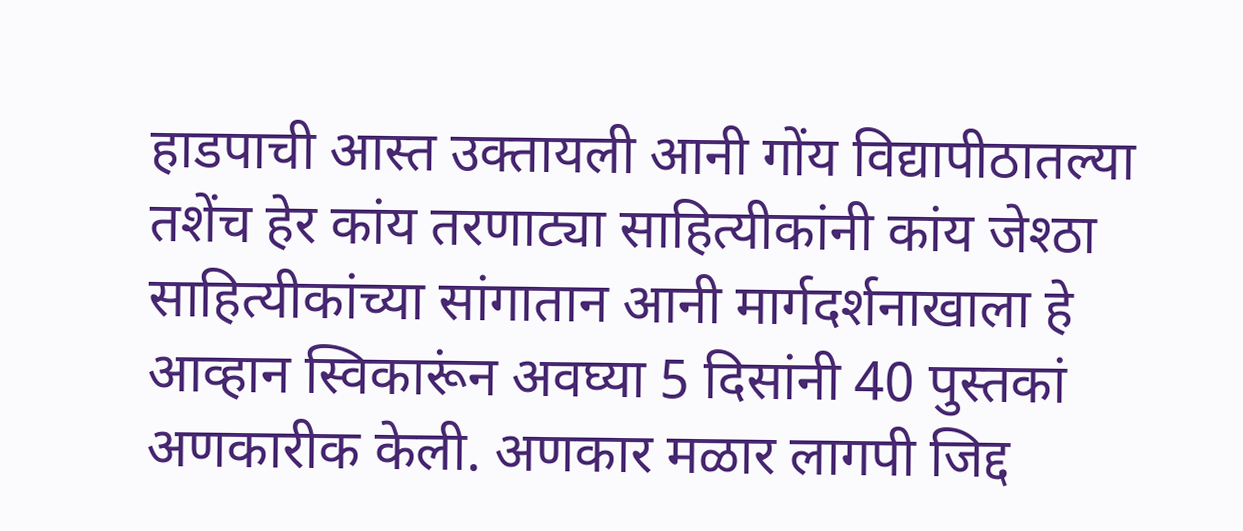हाडपाची आस्त उक्तायली आनी गोंय विद्यापीठातल्या तशेंच हेर कांय तरणाट्या साहित्यीकांनी कांय जेश्ठा साहित्यीकांच्या सांगातान आनी मार्गदर्शनाखाला हे आव्हान स्विकारूंन अवघ्या 5 दिसांनी 40 पुस्तकां अणकारीक केली. अणकार मळार लागपी जिद्द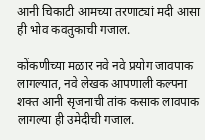आनी चिकाटी आमच्या तरणाट्यां मदी आसा ही भोव कवतुकाची गजाल.

कोंकणीच्या मळार नवे नवे प्रयोग जावपाक लागल्यात, नवे लेखक आपणाली कल्पना शक्त आनी सृजनाची तांक कसाक लावपाक लागल्या ही उमेदीची गजाल.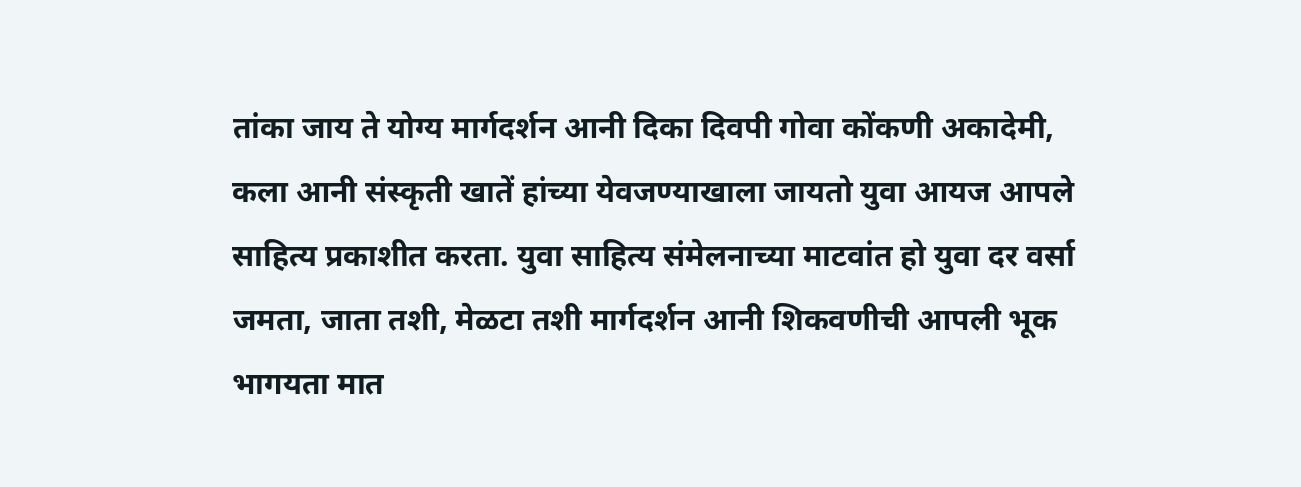तांका जाय ते योग्य मार्गदर्शन आनी दिका दिवपी गोवा कोंकणी अकादेमी, कला आनी संस्कृती खातें हांच्या येवजण्याखाला जायतो युवा आयज आपले साहित्य प्रकाशीत करता. युवा साहित्य संमेलनाच्या माटवांत हो युवा दर वर्सा जमता, जाता तशी, मेळटा तशी मार्गदर्शन आनी शिकवणीची आपली भूक भागयता मात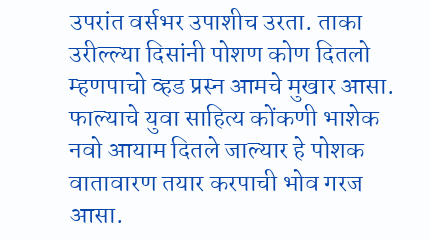उपरांत वर्सभर उपाशीच उरता. ताका उरील्ल्या दिसांनी पोशण कोण दितलो म्हणपाचो व्हड प्रस्न आमचे मुखार आसा. फाल्याचे युवा साहित्य कोंकणी भाशेक नवो आयाम दितले जाल्यार हे पोशक वातावारण तयार करपाची भोव गरज आसा.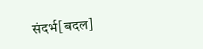संदर्भ[बदल]